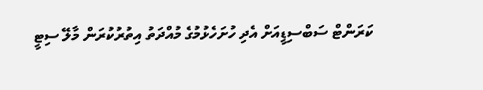ކަރަންޓް ސަބްސިޑީއަށް އެދި ހުށަހެޅުމުގެ މުއްދަތު އިތުރުކުރަން މާލޭ ސިޓީ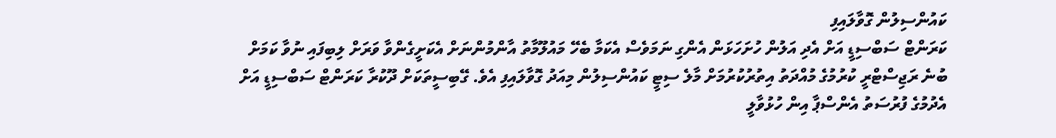ކައުންސިލުން ގޮވާލައިފި
ކަރަންޓް ސަބްސިޑީ އަށް އެދި އަލުން ހުށަހަޅަން އެންގި ނަމަވެސް އެކަމާ ބެހޭ މައުލޫމާތު އާންމުންނަށް އެކަށީގެންވާ ވަރަށް ލިބިފައި ނުވާ ކަމަށް ބުނެ ރަޖިސްޓްރީ ކުރުމުގެ މުއްދަތު އިތުރުކުރުމަށް މާލެ ސިޓީ ކައުންސިލުން މިއަދު ގޮވާލައިފި އެވެ. ގޭބިސީތަކަށް ދޫކުރާ ކަރަންޓް ސަބްސިޑީ އަށް އެދުމުގެ ފުރުސަތު އެންސްޕާ އިން ހުޅުވާލީ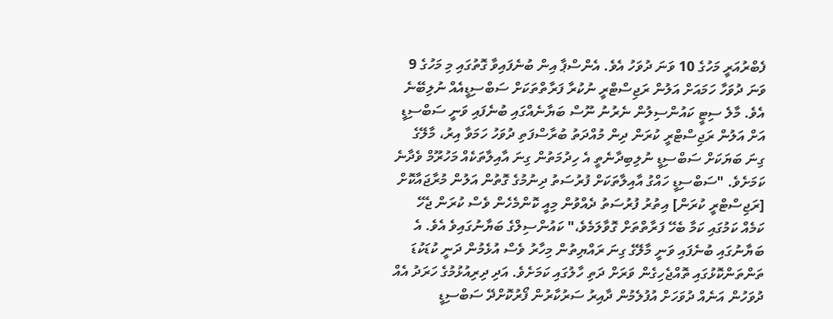ފެބްރުއަރީ މަހުގެ 10 ވަނަ ދުވަހު އެވެ. އެންސްޕާ އިން ބުނެފައިވާ ގޮތުގައި މި މަހުގެ 9 ވަނަ ދުވަހާ ހަމައަށް އަލުން ރަޖިސްޓްރީ ނުކުރާ ފަރާތްތަކަށް ސަބްސިޑީއެއް ނުލިބޭނެ އެވެ. މާލެ ސިޓީ ކައުންސިލުން ނެރުނު ނޫސް ބަޔާނެއްގައި ބުނެފައި ވަނީ ސަބްސިޑީ އަށް އަލުން ރަޖިސްޓްރީ ކުރަން ދިން މުއްދަތު ބުރާސްފަތި ދުވަހު ހަމަވާ އިރު، މާލޭގެ ގިނަ ބަޔަކަށް ސަބްސިޑީ ނުލިބިދާނެތީ އެ ހިދުމަތުން ގިނަ އާއިލާތަކެއް މަހުރޫމް ވެދާނެ ކަމަށެވެ. "ސަބްސިޑީ ހައްގު އާއިލާތަކަށް ފުރުސަތު ދިނުމުގެ ގޮތުން އަލުން މުރާޖައާކޮށް [ރަޖިސްޓްރީ ކުރަން] އިތުރު ފުރުސަތު ދެއްވުން މިއީ ކޮންމެހެން ވެސް ކުރަން ޖެހޭ ކަމެއް ކަމުގައި ކަމާ ބެހޭ ފަރާތްތަށް ގޮވާލަމެވެ،" ކައުންސިލްގެ ބަޔާނުގައިވެ އެވެ. އެ ބަޔާނުގައި ބުނެފައި ވަނީ މާލޭގެ ގިނަ ރައްޔިތުން މިހާރު ވެސް އުޅެމުން ދަނީ ކުޑަކުޑަ ތަންތަންކޮޅުގައި ތޮއްޖެހިގެން ވަރަށް ދަތި ހާލުގައި ކަމަށެވެ. އަދި ދިރިއުޅުމުގެ ހަރަދު އެއް ދުވަހުން އަނެއް ދުވަހަށް އުފުލެމުން ދާއިރު ސަރުކާރުން ފޯރުކޮށްދޭ ސަބްސިޑީ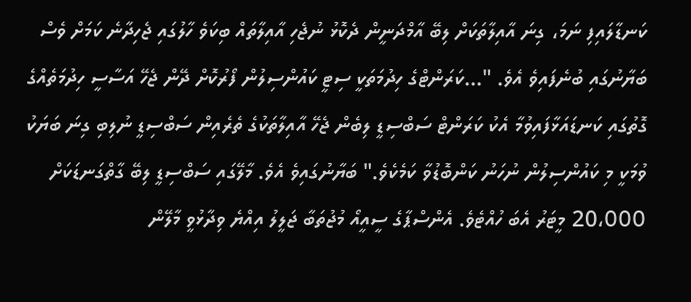ކަނޑާލައިފި ނަމަ، ގިނަ އާއިލާތަކަށް ލިބޭ އާމްދަނީން ދެކޮޅު ނުޖެހި އާއިލާތައް ބިކަވެ ހާލުގައި ޖެހިދާނެ ކަމަށް ވެސް ބަޔާނުގައި ބުނެފައިވެ އެވެ. "...ކަރަންޓްގެ ހިދުމަތަކީ ސިޓީ ކައުންސިލުން ފޯރުކޮށް ދޭން ޖެހޭ އަސާސީ ހިދުމަތެއްގެ ގޮތުގައި ކަނޑައަޅާފައިވުމާ އެކު ކަރަންޓް ސަބްސިޑީ ލިބެން ޖެހޭ އާއިލާތަކުގެ ތެރެއިން ސަބްސިޑީ ނުލިބި ގިނަ ބަޔަކު ވުމަކީ މި ކައުންސިލުން ނުހަނު ކަންބޮޑުވާ ކަމެކެވެ." ބަޔާނުގައިވެ އެވެ. މާލޭގައި ސަބްސިޑީ ލިބޭ ގާތްގަނޑަކަށް 20،000 މީޓަރު އެބަ ހުއްޓެވެ. އެންސްޕާގެ ސީއީއޯ މުޖުތަބާ ޖަލީލު އިއްޔެ ވިދާޅުވީ މާލޭން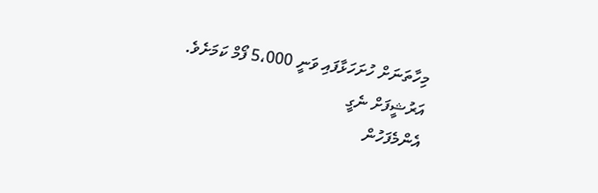މިހާތަނަށް ހުށަހަޅާފައި ވަނީ 5،000 ފޯމް ކަމަށެވެ.
އަރުޝީފަށް ނެގީ
އެންމެފަހުން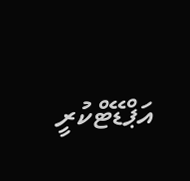އަޕްޑޭޓްކުރީ